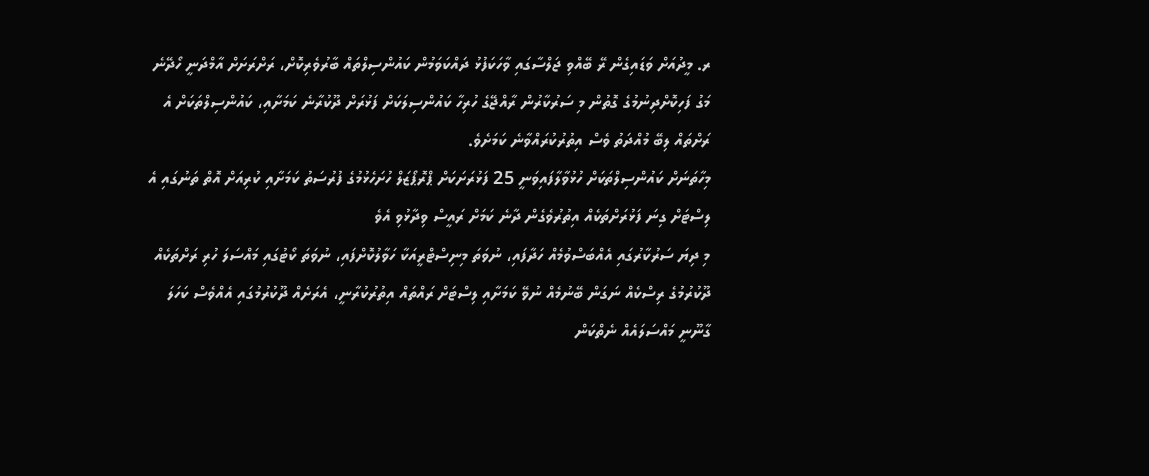ރ. މީދުއަށް ވަޑައިގެން ރޭ ބޭއްވި ޖަލްސާގައި ވާހަކަފުޅު ދައްކަވަމުން ކައުންސިލްތައް ބާރުވެރިކޮށް، ރަށްރަށަށް އާމްދަނީ ހޯދޭނެ މަގު ފަހިކޮށްދިނުމުގެ ގޮތުން މި ސަރުކާރުން ރާއްޖޭގެ ހުރިހާ ކައުންސިލަކަށް ފަޅުރަށް ދޫކުރާނެ ކަމަށާއި، ކައުންސިލްތަކަށް އެ ރަށްތައް ލިބޭ މުއްދަތު ވެސް އިތުރުކުރައްވާނެ ކަމަށެވެ.
މިހާތަނަށް ކައުންސިލްތަކަށް ހުޅުވާލާފައިވަނީ 25 ފަޅުރަށަކަށް ޕްރޮޕޯޒަލް ހުށަހެޅުމުގެ ފުރުސަތު ކަމަށާއި ކުރިއަށް އޮތް ތަނުގައި އެ ލިސްޓަށް ގިނަ ފަޅުރަށްތަކެއް އިތުރުވެގެން ދާނެ ކަމަށް ރައީސް ވިދާޅުވި އެވެ
މި ދިޔަ ސަރުކާރުގައި އެއްބަސްވުމެއް ހަދާފައި، ނުވަތަ މިނިސްޓްރީއަކާ ހަވާލުކޮށްފައި، ނުވަތަ ކޯޓުގައި މައްސަލަ ހުރި ރަށްތަކެއް ދޫކުރުމުގެ ރިސްކެއް ނަގަން ބޭނުމެއް ނުވޭ ކަމަށާއި ލިސްޓަށް ރައްތައް އިތުރުކުރާނީ، އެރަށެއް ދޫކުރުމުގައި އެއްވެސް ކަހަލަ ގާނޫނީ މައްސަލައެއް ނެތްކަން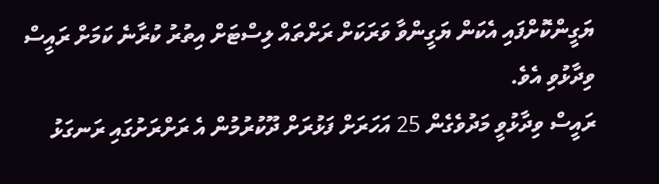ޔަގީންކޮށްފައި އެކަން ޔަގީންވާ ވަރަކަށް ރަށްތައް ލިސްޓަށް އިތުރު ކުރާނެ ކަމަށް ރައީސް ވިދާޅުވި އެވެ.
ރައީސް ވިދާޅުވީ މަދުވެގެން 25 އަހަރަށް ފަޅުރަށް ދޫކުރުމުން އެ ރަށްރަށުގައި ރަނގަޅު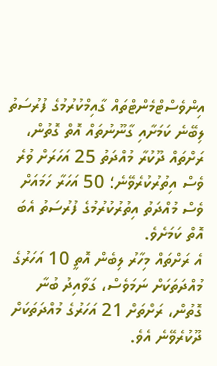އިންވެސްޓްމެންޓްތައް ގާއިމްކުރުމުގެ ފުރުސަތު ލިބޭނެ ކަމަށާއި ގާނޫނުތައް އޮތް ގޮތުން، ރަށްތައް ދޫކުރާ މުއްދަތު 25 އަހަރަށް ވުރެ ވެސް އިތުރުކުރެވޭނެ؛ 50 އަހަރާ ހަމައަށް ވެސް މުއްދަތު އިތުރުކުރުމުގެ ފުރުސަތު އެބަ އޮތް ކަމަށެވެ.
އެ ރަށްތައް މިހާރު ލިބެން އޮތީ 10 އަހަރުގެ މުއްދަތަކަށް ނަމަވެސް، ގަވާއިދު ބުނާ ގޮތުން، ރަށްތަށް 21 އަހަރުގެ މުއްދަތަކަށް ދޫކުރެވޭނެ އެވެ.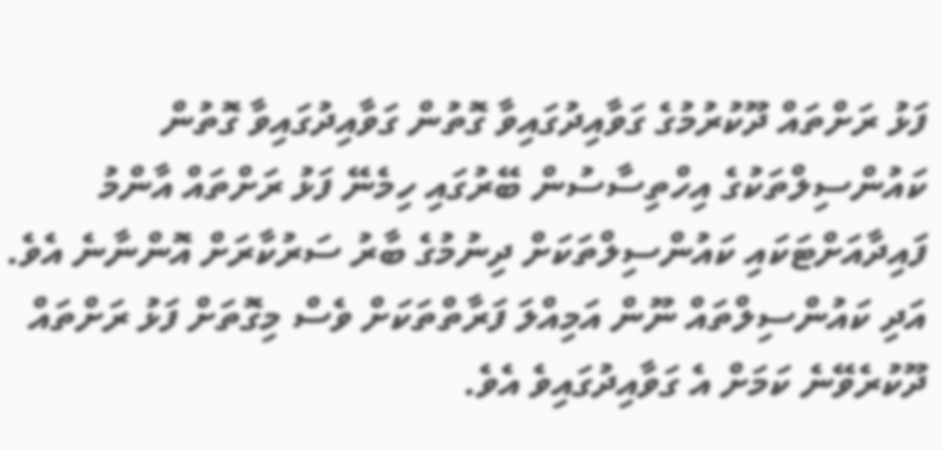ފަޅު ރަށްތައް ދޫކުރުމުގެ ގަވާއިދުގައިވާ ގޮތުން ގަވާއިދުގައިވާ ގޮތުން ކައުންސިލްތަކުގެ އިހްތިސާސުން ބޭރުގައި ހިމެނޭ ފަޅު ރަށްތައް އާންމު ފައިދާއަށްޓަކައި ކައުންސިލްތަކަށް ދިނުމުގެ ބާރު ސަރުކާރަށް އޮންނާނެ އެވެ. އަދި ކައުންސިލްތައް ނޫން އަމިއްލަ ފަރާތްތަކަށް ވެސް މިގޮތަށް ފަޅު ރަށްތައް ދޫކުރެވޭނެ ކަމަށް އެ ގަވާއިދުގައިވެ އެވެ.